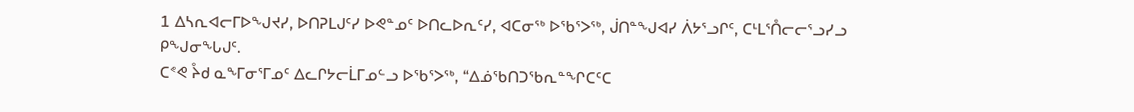1 ᐃᓴᕆᐊᓕᒥᐅᖑᔪᓯ, ᐅᑎᕈᒪᒍᑦᓯ ᐅᕙᓐᓄᑦ ᐅᑎᓚᐅᕆᑦᓯ, ᐊᑕᓂᖅ ᐅᖃᕐᐳᖅ, ᒎᑎᓐᖑᐊᓯ ᐲᔭᕐᓗᒋᑦ, ᑕᒻᒪᕐᑍᓕᓕᕐᓗᓯᓗ ᑭᖑᓂᖓᒍᑦ.
ᑕᕝᕙ ᔧᑯ ᓇᖕᒥᓂᕐᒥᓄᑦ ᐃᓚᒋᔭᓕᒫᒥᓄᓪᓗ ᐅᖃᕐᐳᖅ, “ᐃᓅᖃᑎᑐᖃᕆᓐᖏᑕᑦᑕ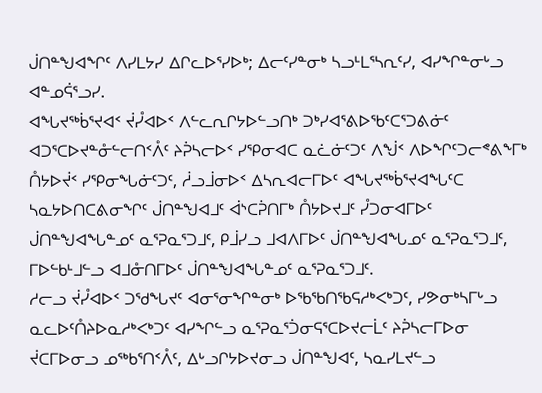ᒎᑎᓐᖑᐊᖏᑦ ᐱᓯᒪᔭᓯ ᐃᒋᓚᐅᕐᓯᐅᒃ; ᐃᓕᑦᓯᓐᓂᒃ ᓴᓗᒻᒪᕐᓴᕆᑦᓯ, ᐊᓯᖏᓐᓂᒡᓗ ᐊᓐᓄᕌᕐᓗᓯ.
ᐊᖓᔪᖅᑳᕐᔪᐊᑉ ᔫᓮᐊᐅᑉ ᐱᓪᓚᕆᒋᔭᐅᓪᓗᑎᒃ ᑐᒃᓯᐊᕐᕕᐅᖃᑦᑕᕐᑐᕕᓃᑦ ᐊᑐᕐᑕᐅᔪᓐᓁᓪᓕᑎᑉᐰᑦ ᔨᕉᓴᓕᐅᑉ ᓯᕿᓂᐊᑕ ᓇᓛᓃᑦᑐᑦ ᐱᖒᑉ ᐱᐅᖏᑦᑐᓕᕝᕕᖕᒥᒃ ᑍᔭᐅᔫᑉ ᓯᕿᓂᖓᓃᑦᑐᑦ, ᓲᓗᒨᓂᐅᑉ ᐃᓴᕆᐊᓕᒥᐅᑦ ᐊᖓᔪᖅᑳᕐᔪᐊᖓᑦᑕ ᓴᓇᔭᐅᑎᑕᕕᓂᖏᑦ ᒎᑎᓐᖑᐊᒧᑦ ᐋᔅᑕᕉᑎᒥᒃ ᑍᔭᐅᔪᒧᑦ ᓮᑐᓂᐊᒥᐅᑦ ᒎᑎᓐᖑᐊᖓᓐᓄᑦ ᓇᕐᕈᓇᕐᑐᒧᑦ, ᑭᒨᓯᓗ ᒧᐊᐱᒥᐅᑦ ᒎᑎᓐᖑᐊᖓᓄᑦ ᓇᕐᕈᓇᕐᑐᒧᑦ, ᒥᐅᓪᑲᒻᒧᓪᓗ ᐊᒧᓁᑎᒥᐅᑦ ᒎᑎᓐᖑᐊᖓᓐᓄᑦ ᓇᕐᕈᓇᕐᑐᒧᑦ.
ᓱᓕᓗ ᔫᓮᐊᐅᑉ ᑐᖁᖓᔪᑦ ᐊᓂᕐᓂᖏᓐᓂᒃ ᐅᖃᖃᑎᖃᕋᓱᒃᐸᒃᑐᑦ, ᓯᕗᓂᒃᓴᒥᒡᓗ ᓇᓚᐅᑦᑍᔨᐅᓇᓱᒃᐸᒃᑐᑦ ᐊᓯᖏᓪᓗ ᓇᕐᕈᓇᕐᑑᓂᕋᕐᑕᐅᔪᓕᒫᑦ ᔨᕉᓴᓕᒥᐅᓂ ᔫᑕᒥᐅᓂᓗ ᓄᖅᑲᕐᑎᑉᐰᑦ, ᐃᒡᓗᒋᔭᐅᔪᓂᓗ ᒎᑎᓐᖑᐊᑦ, ᓴᓇᓯᒪᔪᓪᓗ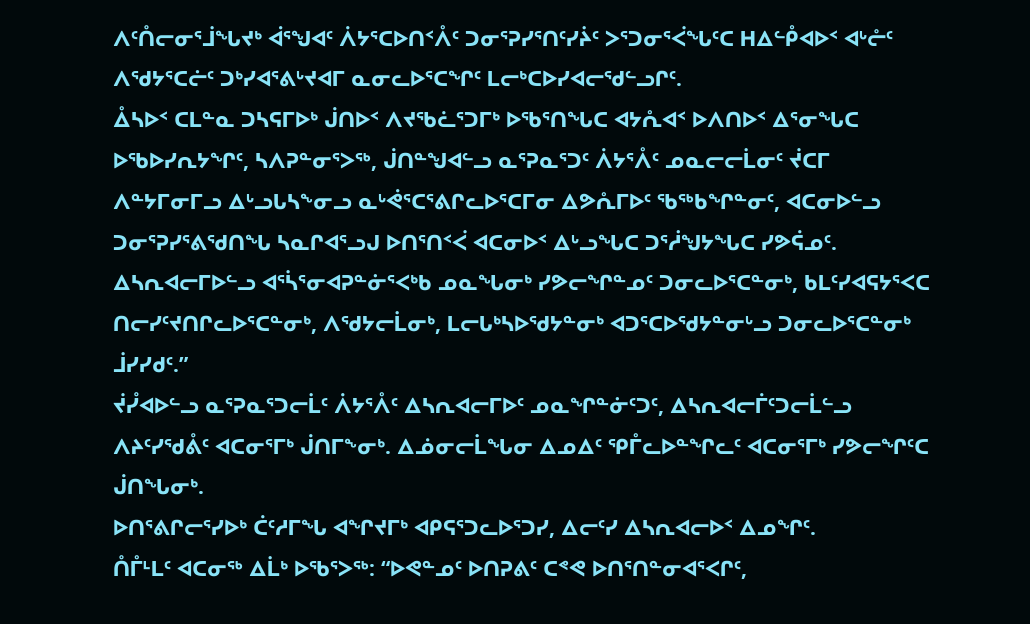ᐱᑦᑍᓕᓂᕐᒨᖓᔪᒃ ᐋᕐᖑᐊᑦ ᐲᔭᕐᑕᐅᑎᑉᐰᑦ ᑐᓂᕐᕈᓯᕐᑎᑦᓯᔩᑦ ᐳᕐᑐᓂᕐᐹᖓᑦᑕ ᕼᐃᓪᑬᐊᐅᑉ ᐊᒡᓔᑦ ᐱᖁᔭᕐᑕᓖᑦ ᑐᒃᓯᐊᕐᕕᒡᔪᐊᒥ ᓇᓂᓚᐅᕐᑕᖏᑦ ᒪᓕᒃᑕᐅᓯᐊᓕᖁᓪᓗᒋᑦ.
ᐂᓴᐅᑉ ᑕᒪᓐᓇ ᑐᓴᕋᒥᐅᒃ ᒎᑎᐅᑉ ᐱᔪᖃᓛᕐᑐᒥᒃ ᐅᖃᕐᑎᖓᑕ ᐊᔭᕅᐊᑉ ᐅᐱᑎᐅᑉ ᐃᕐᓂᖓᑕ ᐅᖃᐅᓯᕆᔭᖏᑦ, ᓴᐱᕈᓐᓂᕐᐳᖅ, ᒎᑎᓐᖑᐊᓪᓗ ᓇᕐᕈᓇᕐᑐᑦ ᐲᔭᕐᐰᑦ ᓄᓇᓕᓕᒫᓂᑦ ᔫᑕᒥ ᐱᓐᔭᒥᓂᒥᓗ ᐃᒡᓗᒐᓴᖕᓂᓗ ᓇᒡᕚᕐᑕᕐᕕᒋᓚᐅᕐᑕᒥᓂ ᐃᕗᕅᒥᐅᑦ ᖃᖅᑲᖏᓐᓂᑦ, ᐊᑕᓂᐅᓪᓗ ᑐᓂᕐᕈᓯᕐᕕᖁᑎᖓ ᓴᓇᒋᐊᕐᓗᒍ ᐅᑎᕐᑎᑉᐹ ᐊᑕᓂᐅᑉ ᐃᒡᓗᖓᑕ ᑐᕐᓲᖑᔭᖓᑕ ᓯᕗᕌᓄᑦ.
ᐃᓴᕆᐊᓕᒥᐅᓪᓗ ᐊᕐᓵᕐᓂᐊᕈᓐᓃᕐᐸᒃᑲ ᓄᓇᖓᓂᒃ ᓯᕗᓕᖏᓐᓄᑦ ᑐᓂᓚᐅᕐᑕᓐᓂᒃ, ᑲᒪᑦᓯᐊᕋᔭᕐᐸᑕ ᑎᓕᓯᑦᔪᑎᒋᓚᐅᕐᑕᓐᓂᒃ, ᐱᖁᔭᓕᒫᓂᒃ, ᒪᓕᒐᒃᓴᐅᖁᔭᓐᓂᒃ ᐊᑐᕐᑕᐅᖁᔭᓐᓂᒡᓗ ᑐᓂᓚᐅᕐᑕᓐᓂᒃ ᒨᓯᓯᑯᑦ.”
ᔫᓮᐊᐅᓪᓗ ᓇᕐᕈᓇᕐᑐᓕᒫᑦ ᐲᔭᕐᐰᑦ ᐃᓴᕆᐊᓕᒥᐅᑦ ᓄᓇᖏᓐᓃᑦᑐᑦ, ᐃᓴᕆᐊᓕᒦᑦᑐᓕᒫᓪᓗ ᐱᔨᑦᓯᖁᕔᑦ ᐊᑕᓂᕐᒥᒃ ᒎᑎᒥᖕᓂᒃ. ᐃᓅᓂᓕᒫᖓᓂ ᐃᓄᐃᑦ ᕿᒤᓚᐅᓐᖏᓚᑦ ᐊᑕᓂᕐᒥᒃ ᓯᕗᓕᖏᑦᑕ ᒎᑎᖓᓂᒃ.
ᐅᑎᕐᕕᒋᓕᕐᓯᐅᒃ ᑖᑦᓱᒥᖓ ᐊᖏᔪᒥᒃ ᐊᑭᕋᕐᑐᓚᐅᕐᑐᓯ, ᐃᓕᑦᓯ ᐃᓴᕆᐊᓕᐅᑉ ᐃᓄᖏᑦ.
ᑍᒤᒻᒪᑦ ᐊᑕᓂᖅ ᐃᒫᒃ ᐅᖃᕐᐳᖅ: “ᐅᕙᓐᓄᑦ ᐅᑎᕈᕕᑦ ᑕᕝᕙ ᐅᑎᕐᑎᓐᓂᐊᕐᐸᒋᑦ,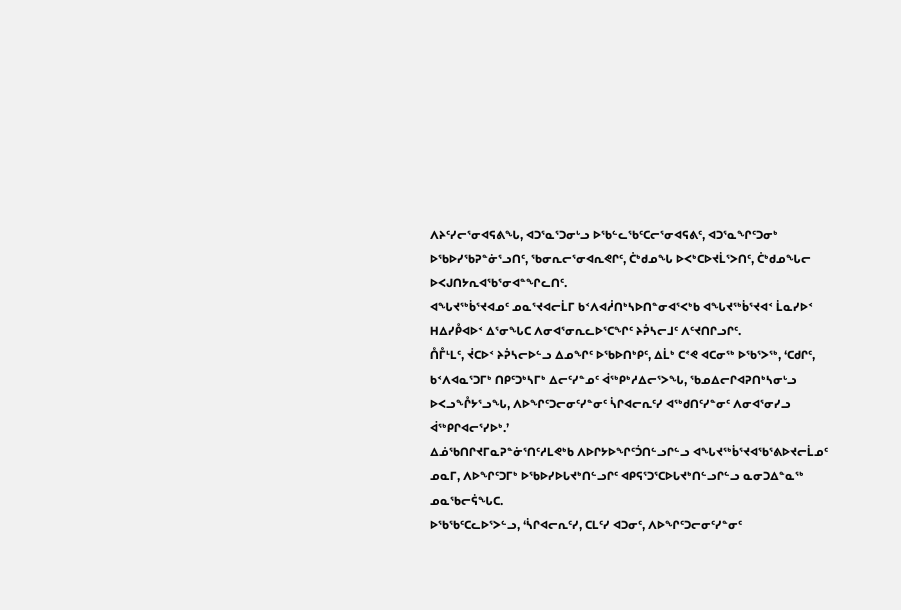ᐱᔨᑦᓯᓕᕐᓂᐊᕋᕕᖓ, ᐊᑐᕐᓇᕐᑐᓂᒡᓗ ᐅᖃᓪᓚᖃᑦᑕᓕᕐᓂᐊᕋᕕᑦ, ᐊᑐᕐᓇᖏᑦᑐᓂᒃ ᐅᖃᐅᓯᖃᕈᓐᓃᕐᓗᑎᑦ, ᖃᓂᕆᓕᕐᓂᐊᕆᕙᒋᑦ, ᑖᒃᑯᓄᖓ ᐅᐸᒃᑕᐅᔪᒫᕐᐳᑎᑦ, ᑖᒃᑯᓄᖓᓕ ᐅᐸᒍᑎᔭᕆᐊᖃᕐᓂᐊᓐᖏᓚᑎᑦ.
ᐊᖓᔪᖅᑳᕐᔪᐊᓄᑦ ᓄᓇᕐᔪᐊᓕᒫᒥ ᑲᑉᐱᐊᓲᑎᒃᓴᐅᑎᓐᓂᐊᕐᐸᒃᑲ ᐊᖓᔪᖅᑳᕐᔪᐊᑉ ᒫᓇᓯᐅᑉ ᕼᐃᓯᑬᐊᐅᑉ ᐃᕐᓂᖓᑕ ᐱᓂᐊᕐᓂᕆᓚᐅᕐᑕᖏᑦ ᔨᕉᓴᓕᒧᑦ ᐱᑦᔪᑎᒋᓗᒋᑦ.
ᑍᒤᒻᒪᑦ, ᔫᑕᐅᑉ ᔨᕉᓴᓕᐅᓪᓗ ᐃᓄᖏᑦ ᐅᖃᐅᑎᒃᑭᑦ, ᐃᒫᒃ ᑕᕝᕙ ᐊᑕᓂᖅ ᐅᖃᕐᐳᖅ, ‘ᑕᑯᒋᑦ, ᑲᑉᐱᐊᓇᕐᑐᒥᒃ ᑎᑭᑦᑐᒃᓴᒥᒃ ᐃᓕᑦᓯᓐᓄᑦ ᐋᖅᑭᒃᓱᐃᓕᕐᐳᖓ, ᖃᓄᐃᓕᒋᐊᕈᑎᒃᓴᓂᒡᓗ ᐅᐸᓗᖕᒊᔭᕐᓗᖓ, ᐱᐅᖏᑦᑐᓕᓂᑦᓯᓐᓂᑦ ᓵᒋᐊᓕᕆᑦᓯ ᐊᖅᑯᑎᑦᓯᓐᓂᑦ ᐱᓂᐊᕐᓂᓯᓗ ᐋᖅᑭᒋᐊᓕᕐᓯᐅᒃ.’
ᐃᓅᖃᑎᒋᔪᒥᓇᕈᓐᓃᕐᑎᑦᓱᒪᕙᒃᑲ ᐱᐅᒋᔭᐅᖏᑦᑑᑎᓪᓗᒋᓪᓗ ᐊᖓᔪᖅᑳᕐᔪᐊᖃᕐᕕᐅᔪᓕᒫᓄᑦ ᓄᓇᒥ, ᐱᐅᖏᑦᑐᒥᒃ ᐅᖃᐅᓯᐅᒐᔪᒃᑎᓪᓗᒋᑦ ᐊᑭᕋᕐᑐᕐᑕᐅᒐᔪᒃᑎᓪᓗᒋᓪᓗ ᓇᓂᑐᐃᓐᓇᖅ ᓄᓇᖃᓕᕌᖓᑕ.
ᐅᖃᖃᑦᑕᓚᐅᕐᐳᓪᓗ, ‘ᓵᒋᐊᓕᕆᑦᓯ, ᑕᒪᑦᓯ ᐊᑐᓂᑦ, ᐱᐅᖏᑦᑐᓕᓂᑦᓯᓐᓂᑦ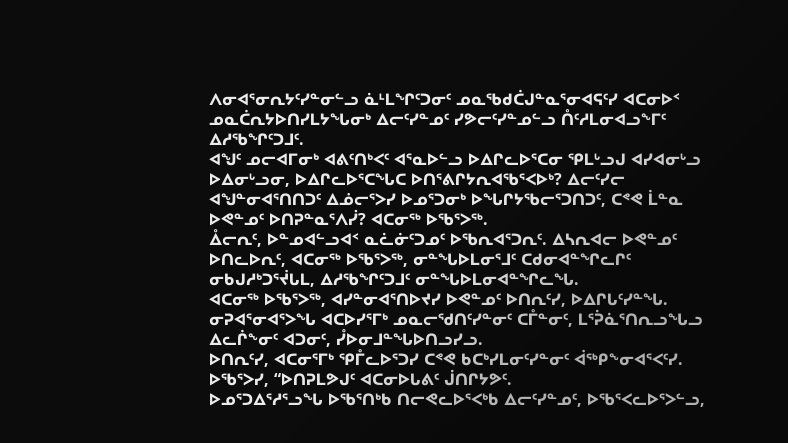ᐱᓂᐊᕐᓂᕆᔭᑦᓯᓐᓂᓪᓗ ᓈᒻᒪᖏᑦᑐᓂᑦ ᓄᓇᖃᑯᑖᒍᓐᓇᕐᓂᐊᕋᑦᓯ ᐊᑕᓂᐅᑉ ᓄᓇᑖᕆᔭᐅᑎᓯᒪᔭᖓᓂᒃ ᐃᓕᑦᓯᓐᓄᑦ ᓯᕗᓕᑦᓯᓐᓄᓪᓗ ᑍᑦᓱᒪᓂᐊᓗᖕᒥᑦ ᐃᓱᖃᖏᑦᑐᒧᑦ.
ᐊᖑᑦ ᓄᓕᐊᒥᓂᒃ ᐊᕕᑦᑎᒃᐸᑦ ᐊᕐᓇᐅᓪᓗ ᐅᐃᒋᓚᐅᕐᑕᓂ ᕿᒪᒡᓗᒍ ᐊᓯᐊᓂᒡᓗ ᐅᐃᓂᒡᓗᓂ, ᐅᐃᒋᓚᐅᕐᑕᖓᑕ ᐅᑎᕐᕕᒋᔭᕆᐊᖃᕐᐸᐅᒃ? ᐃᓕᑦᓯᓕ ᐊᖑᓐᓂᐊᕐᑎᑎᑐᑦ ᐃᓅᓕᕐᐳᓯ ᐅᓄᕐᑐᓂᒃ ᐅᖓᒋᔭᖃᓕᕐᑐᑎᑐᑦ, ᑕᕝᕙ ᒫᓐᓇ ᐅᕙᓐᓄᑦ ᐅᑎᕈᓐᓇᕐᐱᓰ? ᐊᑕᓂᖅ ᐅᖃᕐᐳᖅ.
ᐂᓕᕆᑦ, ᐅᓐᓄᐊᓪᓗᐊᑉ ᓇᓛᓃᑦᑐᓄᑦ ᐅᖃᕆᐊᕐᑐᕆᑦ. ᐃᓴᕆᐊᓕ ᐅᕙᓐᓄᑦ ᐅᑎᓚᐅᕆᑦ, ᐊᑕᓂᖅ ᐅᖃᕐᐳᖅ, ᓂᓐᖓᐅᒪᓂᕐᒧᑦ ᑕᑯᓂᐊᓐᖏᓚᒋᑦ ᓂᑲᒍᓱᒃᑐᕐᔫᒐᒪ, ᐃᓱᖃᖏᑦᑐᒧᑦ ᓂᓐᖓᐅᒪᓂᐊᓐᖏᓚᖓ.
ᐊᑕᓂᖅ ᐅᖃᕐᐳᖅ, ᐊᓯᓐᓂᐊᕐᑎᐅᔪᓯ ᐅᕙᓐᓄᑦ ᐅᑎᕆᑦᓯ, ᐅᐃᒋᒐᑦᓯᓐᖓ. ᓂᕈᐊᕐᓂᐊᕐᐳᖓ ᐊᑕᐅᓯᕐᒥᒃ ᓄᓇᓕᖁᑎᑦᓯᓐᓂᑦ ᑕᒤᓐᓂᑦ, ᒪᕐᕉᓈᕐᑎᕆᓗᖓᓗ ᐃᓚᒌᖕᓂᑦ ᐊᑐᓂᑦ, ᓮᐅᓂᒧᓐᖓᐅᑎᓗᓯᓗ.
ᐅᑎᕆᑦᓯ, ᐊᑕᓂᕐᒥᒃ ᕿᒤᓚᐅᕐᑐᓯ ᑕᕝᕙ ᑲᑕᒃᓯᒪᓂᑦᓯᓐᓂᑦ ᐋᖅᑭᖕᓂᐊᕐᐸᑦᓯ. ᐅᖃᕐᐳᓯ, “ᐅᑎᕈᒪᕗᒍᑦ ᐊᑕᓂᐅᒐᕕᑦ ᒎᑎᒋᔭᕗᑦ.
ᐅᓄᕐᑐᐃᕐᓱᕐᓗᖓ ᐅᖃᕐᑎᒃᑲ ᑎᓕᕙᓚᐅᕐᐸᒃᑲ ᐃᓕᑦᓯᓐᓄᑦ, ᐅᖃᕐᐸᓚᐅᕐᐳᓪᓗ,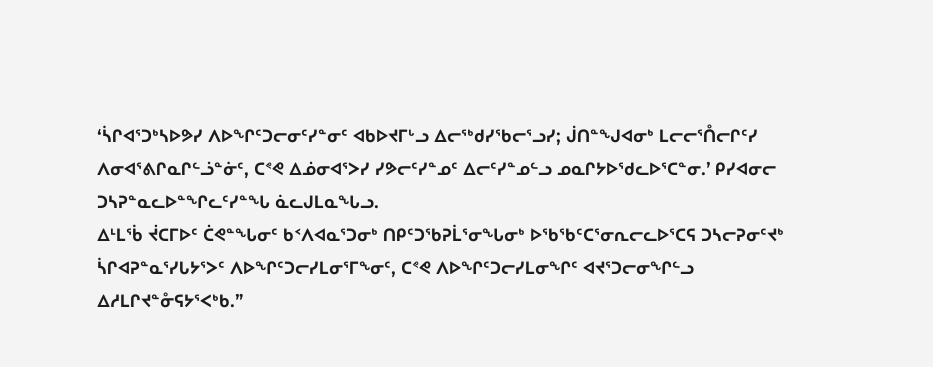‘ᓵᒋᐊᕐᑐᒃᓴᐅᕗᓯ ᐱᐅᖏᑦᑐᓕᓂᑦᓯᓐᓂᑦ ᐊᑲᐅᔪᒥᒡᓗ ᐃᓕᖅᑯᓯᖃᓕᕐᓗᓯ; ᒎᑎᓐᖑᐊᓂᒃ ᒪᓕᓕᕐᑍᓕᒋᑦᓯ ᐱᓂᐊᕐᕕᒋᓇᒋᓪᓘᓐᓃᑦ, ᑕᕝᕙ ᐃᓅᓂᐊᕐᐳᓯ ᓯᕗᓕᑦᓯᓐᓄᑦ ᐃᓕᑦᓯᓐᓄᓪᓗ ᓄᓇᒋᔭᐅᖁᓚᐅᕐᑕᓐᓂ.’ ᑭᓯᐊᓂᓕ ᑐᓴᕈᓐᓇᓚᐅᓐᖏᓚᑦᓯᓐᖓ ᓈᓚᒍᒪᓇᖓᓗ.
ᐃᒻᒪᖄ ᔫᑕᒥᐅᑦ ᑖᕙᓐᖓᓂᑦ ᑲᑉᐱᐊᓇᕐᑐᓂᒃ ᑎᑭᑦᑐᖃᕈᒫᕐᓂᖓᓂᒃ ᐅᖃᖃᑦᑕᕐᓂᕆᓕᓚᐅᕐᑕᕋ ᑐᓴᓕᕈᓂᑦᔪᒃ ᓵᒋᐊᕈᓐᓇᕐᓯᒐᔭᕐᐳᑦ ᐱᐅᖏᑦᑐᓕᓯᒪᓂᕐᒥᖕᓂᑦ, ᑕᕝᕙ ᐱᐅᖏᑦᑐᓕᓯᒪᓂᖏᑦ ᐊᔪᕐᑐᓕᓂᖏᓪᓗ ᐃᓱᒪᒋᔪᓐᓁᕋᔭᕐᐸᒃᑲ.”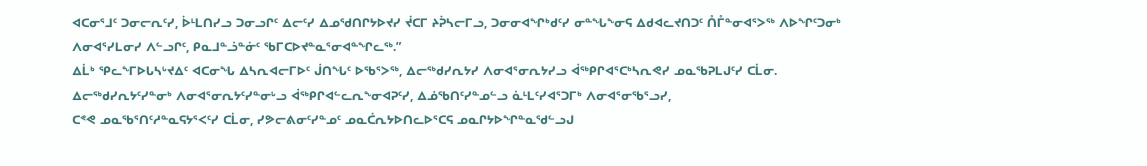ᐊᑕᓂᕐᒧᑦ ᑐᓂᓕᕆᑦᓯ, ᐆᒻᒪᑎᓯᓗ ᑐᓂᓗᒋᑦ ᐃᓕᑦᓯ ᐃᓄᖁᑎᒋᔭᐅᔪᓯ ᔫᑕᒥ ᔨᕉᓴᓕᒥᓗ, ᑐᓂᓂᐊᖏᒃᑯᑦᓯ ᓂᓐᖓᖕᓂᕋ ᐃᑯᐊᓚᔪᑎᑐᑦ ᑍᒤᓐᓂᐊᕐᐳᖅ ᐱᐅᖏᑦᑐᓂᒃ ᐱᓂᐊᕐᓯᒪᓂᓯ ᐱᓪᓗᒋᑦ, ᑭᓇᒧᓐᓘᓐᓃᑦ ᖃᒥᑕᐅᔪᓐᓇᕐᓂᐊᓐᖏᓚᖅ.”
ᐃᒫᒃ ᕿᓚᖕᒥᐅᒐᓴᒡᔪᐃᑦ ᐊᑕᓂᖓ ᐃᓴᕆᐊᓕᒥᐅᑦ ᒎᑎᖓᑦ ᐅᖃᕐᐳᖅ, ᐃᓕᖅᑯᓯᕆᔭᓯ ᐱᓂᐊᕐᓂᕆᔭᓯᓗ ᐋᖅᑭᒋᐊᕐᑕᒃᓴᕆᕙᓯ ᓄᓇᖃᕈᒪᒍᑦᓯ ᑕᒫᓂ.
ᐃᓕᖅᑯᓯᕆᔭᑦᓯᓐᓂᒃ ᐱᓂᐊᕐᓂᕆᔭᑦᓯᓐᓂᒡᓗ ᐋᖅᑭᒋᐊᓪᓚᕆᖕᓂᐊᕈᑦᓯ, ᐃᓅᖃᑎᑦᓯᓐᓄᓪᓗ ᓈᒻᒪᑦᓯᐊᕐᑐᒥᒃ ᐱᓂᐊᕐᓂᖃᕐᓗᓯ,
ᑕᕝᕙ ᓄᓇᖃᕐᑎᑦᓱᓐᓇᕋᔭᕐᐸᑦᓯ ᑕᒫᓂ, ᓯᕗᓕᕕᓂᑦᓯᓐᓄᑦ ᓄᓇᑖᕆᔭᐅᑎᓚᐅᕐᑕᕋ ᓄᓇᒋᔭᐅᖏᓐᓇᖁᓪᓗᒍ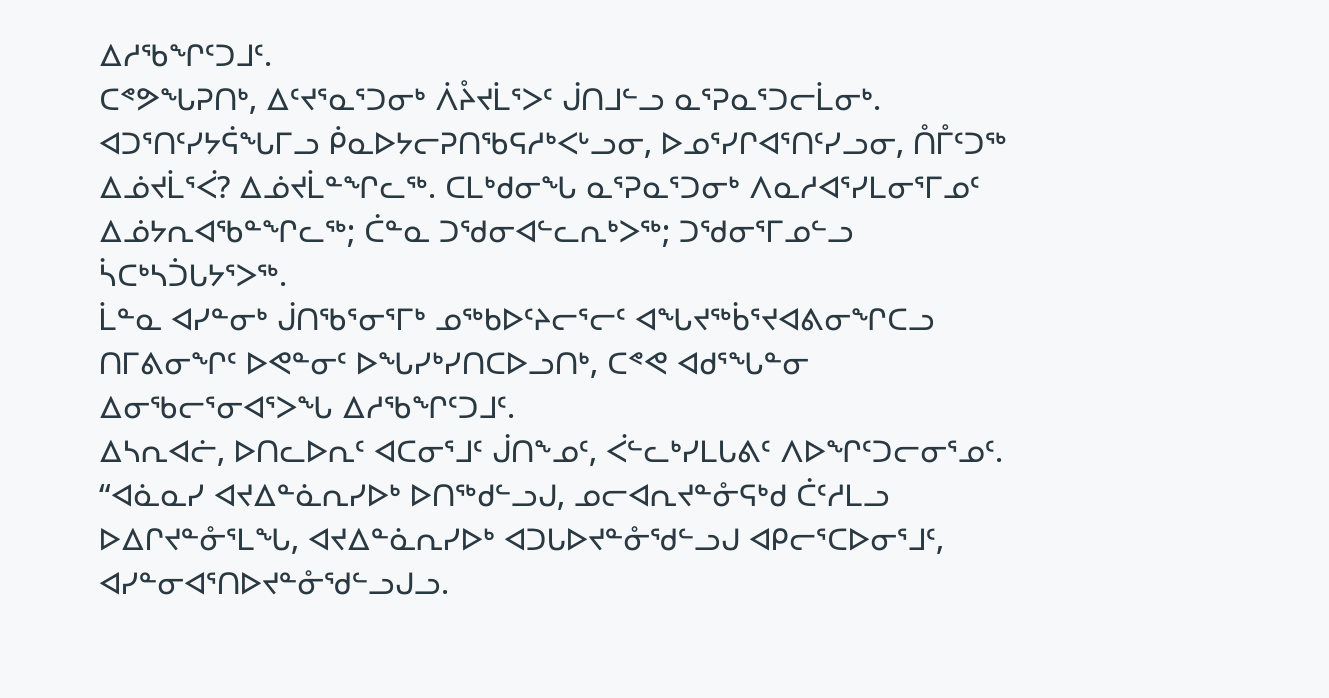ᐃᓱᖃᖏᑦᑐᒧᑦ.
ᑕᕝᕗᖓᕈᑎᒃ, ᐃᑦᔪᕐᓇᕐᑐᓂᒃ ᐲᔧᔪᒫᕐᐳᑦ ᒎᑎᒧᓪᓗ ᓇᕐᕈᓇᕐᑐᓕᒫᓂᒃ.
ᐊᑐᕐᑎᑦᓯᔭᕌᖓᒥᓗ ᑮᓇᐅᔭᓕᕈᑎᖃᕋᓱᒃᐸᒡᓗᓂ, ᐅᓄᕐᓯᒋᐊᕐᑎᑦᓯᓗᓂ, ᑍᒤᑦᑐᖅ ᐃᓅᔪᒫᕐᐹ? ᐃᓅᔪᒫᓐᖏᓚᖅ. ᑕᒪᒃᑯᓂᖓ ᓇᕐᕈᓇᕐᑐᓂᒃ ᐱᓇᓱᐊᕐᓯᒪᓂᕐᒥᓄᑦ ᐃᓅᔭᕆᐊᖃᓐᖏᓚᖅ; ᑖᓐᓇ ᑐᖁᓂᐊᓪᓚᕆᒃᐳᖅ; ᑐᖁᓂᕐᒥᓄᓪᓗ ᓵᑕᒃᓴᑑᒐᔭᕐᐳᖅ.
ᒫᓐᓇ ᐊᓯᓐᓂᒃ ᒎᑎᖃᕐᓂᕐᒥᒃ ᓄᖅᑲᐅᑦᔨᓕᕐᓕᑦ ᐊᖓᔪᖅᑳᕐᔪᐊᕕᓂᖏᑕᓗ ᑎᒥᕕᓂᖏᑦ ᐅᕙᓐᓂᑦ ᐅᖓᓯᒃᓯᑎᑕᐅᓗᑎᒃ, ᑕᕝᕙ ᐊᑯᕐᖓᓐᓂ ᐃᓂᖃᓕᕐᓂᐊᕐᐳᖓ ᐃᓱᖃᖏᑦᑐᒧᑦ.
ᐃᓴᕆᐊᓖ, ᐅᑎᓚᐅᕆᑦ ᐊᑕᓂᕐᒧᑦ ᒎᑎᖕᓄᑦ, ᐹᓪᓚᒃᓯᒪᒐᕕᑦ ᐱᐅᖏᑦᑐᓕᓂᕐᓄᑦ.
“ᐊᓈᓇᓯ ᐊᔪᐃᓐᓈᕆᓯᐅᒃ ᐅᑎᖅᑯᓪᓗᒍ, ᓄᓕᐊᕆᔪᓐᓁᕋᒃᑯ ᑖᑦᓱᒪᓗ ᐅᐃᒋᔪᓐᓁᕐᒪᖓ, ᐊᔪᐃᓐᓈᕆᓯᐅᒃ ᐊᑐᒐᐅᔪᓐᓁᖁᓪᓗᒍ ᐊᑭᓕᕐᑕᐅᓂᕐᒧᑦ, ᐊᓯᓐᓂᐊᕐᑎᐅᔪᓐᓁᖁᓪᓗᒍᓗ.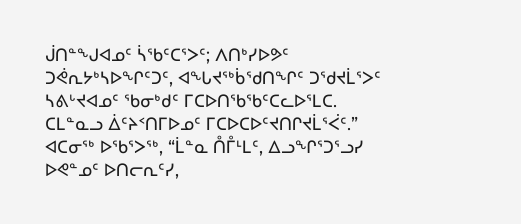ᒎᑎᓐᖑᐊᓄᑦ ᓵᖃᑦᑕᕐᐳᑦ; ᐱᑎᒃᓯᐅᕗᑦ ᑐᕚᕆᔭᒃᓴᐅᖏᑦᑐᑦ, ᐊᖓᔪᖅᑳᖁᑎᖏᑦ ᑐᖁᔪᒫᕐᐳᑦ ᓴᕕᒡᔪᐊᓄᑦ ᖃᓂᒃᑯᑦ ᒥᑕᐅᑎᖃᖃᑦᑕᓚᐅᕐᒪᑕ. ᑕᒪᓐᓇᓗ ᐄᑦᔨᑉᑎᒥᐅᓄᑦ ᒥᑕᐅᑕᐅᑦᔪᑎᒋᔪᒫᕐᐹᑦ.”
ᐊᑕᓂᖅ ᐅᖃᕐᐳᖅ, “ᒫᓐᓇ ᑍᒤᒻᒪᑦ, ᐃᓗᖏᕐᑐᕐᓗᓯ ᐅᕙᓐᓄᑦ ᐅᑎᓕᕆᑦᓯ,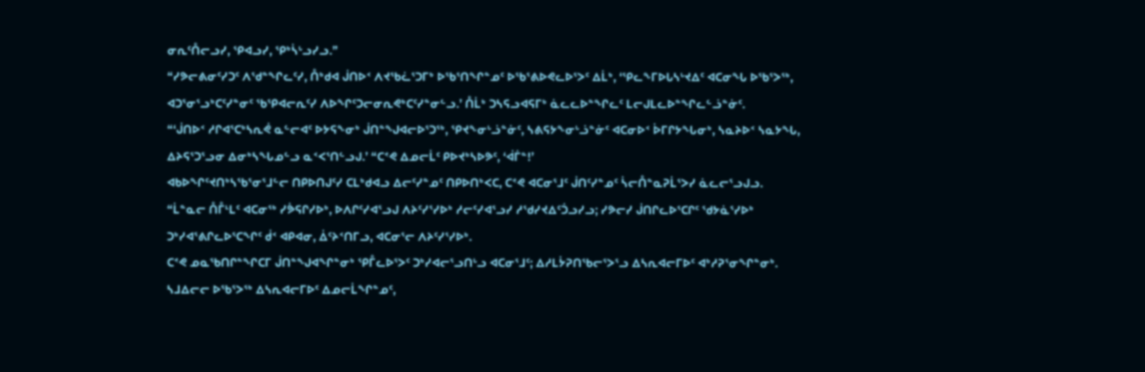ᓂᕆᑦᑍᓕᓗᓯ, ᕿᐊᓗᓯ, ᕿᒃᓵᒡᓗᓯᓗ.”
“ᓯᕗᓕᕕᓂᑦᓯᑐᑦ ᐱᖁᓐᖏᓚᑦᓯ, ᑍᒃᑯᐊ ᒎᑎᐅᑉ ᐱᔪᖃᓛᕐᑐᒥᒃ ᐅᖃᕐᑎᖏᓐᓄᑦ ᐅᖃᕐᕕᐅᕙᓚᐅᕐᐳᑦ ᐃᒫᒃ, ‘ᕿᓚᖕᒥᐅᒐᓴᒡᔪᐃᑦ ᐊᑕᓂᖓ ᐅᖃᕐᐳᖅ, ᐊᑐᕐᓂᕐᓗᒃᑕᑦᓯᓐᓂᑦ ᖃᕿᐊᓕᕆᑦᓯ ᐱᐅᖏᑦᑐᓕᓂᕆᕙᒃᑕᑦᓯᓐᓂᓪᓗ.’ ᑍᒫᒃ ᑐᓴᕋᓗᐊᕋᒥᒃ ᓈᓚᓚᐅᓐᖏᓚᑦ ᒪᓕᒍᒪᓚᐅᓐᖏᓚᓪᓘᓐᓃᑦ.
“‘ᒎᑎᐅᑉ ᓱᒋᐊᕐᑕᒃᓴᕆᕚ ᓇᓪᓕᐊᑦ ᐅᔭᕋᖕᓂᒃ ᒎᑎᓐᖑᐊᓕᐅᕐᑐᖅ, ᕿᔪᖕᓂᒡᓘᓐᓃᑦ, ᓴᕕᕋᔭᖕᓂᒡᓘᓐᓃᑦ ᐊᑕᓂᐅᑉ ᐆᒥᒋᔭᖓᓂᒃ, ᓴᓇᔨᐅᑉ ᓴᓇᔭᖓ, ᐃᔨᕋᕐᑐᕐᓗᓂ ᐃᓂᒃᓴᖓᓄᓪᓗ ᓇᑉᐸᕐᑎᓪᓗᒍ.’ “ᑕᕝᕙ ᐃᓄᓕᒫᑦ ᑭᐅᔪᒃᓴᐅᕗᑦ, ‘ᐋᒦᓐ!’
ᐊᑲᐅᖏᑦᔪᑎᒃᓴᖃᕐᓂᕐᒧᓪᓕ ᑎᑭᐅᑎᒍᑦᓯ ᑕᒪᒃᑯᐊᓗ ᐃᓕᑦᓯᓐᓄᑦ ᑎᑭᐅᑎᒃᐸᑕ, ᑕᕝᕙ ᐊᑕᓂᕐᒧᑦ ᒎᑎᑦᓯᓐᓄᑦ ᓵᓕᑍᓐᓇᕈᒫᕐᐳᓯ ᓈᓚᓕᕐᓗᒍᓗ.
“ᒫᓐᓇᓕ ᑍᒤᒻᒪᑦ ᐊᑕᓂᖅ ᓯᕘᕋᒋᓯᐅᒃ, ᐅᐱᒋᑦᓯᐊᕐᓗᒍ ᐱᔨᑦᓯᕐᓯᐅᒃ ᓱᓕᑦᓯᐊᕐᓗᓯ ᓱᖁᓯᔪᐃᑦᑑᓗᓯᓗ; ᓯᕗᓕᓯ ᒎᑎᒋᓚᐅᕐᑕᒋᑦ ᖁᔭᓈᕐᓯᐅᒃ ᑐᒃᓯᐊᕐᕕᒋᓚᐅᕐᑕᖏᑦ ᑰᑉ ᐊᑭᐊᓂ, ᐄᑦᔨᑉᑎᒥᓗ, ᐊᑕᓂᕐᓕ ᐱᔨᑦᓯᕐᓯᐅᒃ.
ᑕᕝᕙ ᓄᓇᖃᑎᒋᓐᖏᑕᒥ ᒎᑎᓐᖑᐊᖏᓐᓂᒃ ᕿᒤᓚᐅᕐᐳᑦ ᑐᒃᓯᐊᓕᕐᓗᑎᒡᓗ ᐊᑕᓂᕐᒧᑦ; ᐃᓱᒪᔮᕈᑎᖃᓕᕐᐳᕐᓗ ᐃᓴᕆᐊᓕᒥᐅᑦ ᐊᒃᓱᕈᕐᓂᖏᓐᓂᒃ.
ᓴᒧᐃᓕᓕ ᐅᖃᕐᐳᖅ ᐃᓴᕆᐊᓕᒥᐅᑦ ᐃᓄᓕᒫᖏᓐᓄᑦ,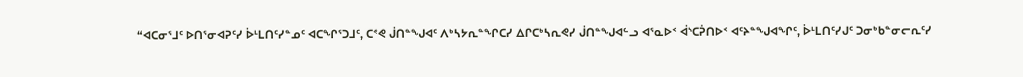“ᐊᑕᓂᕐᒧᑦ ᐅᑎᕐᓂᐊᕈᑦᓯ ᐆᒻᒪᑎᑦᓯᓐᓄᑦ ᐊᑕᖏᕐᑐᒧᑦ, ᑕᕝᕙ ᒎᑎᓐᖑᐊᑦ ᐱᒃᓴᔭᕆᓐᖏᑕᓯ ᐃᒋᑕᒃᓴᕆᕙᓯ ᒎᑎᓐᖑᐊᓪᓗ ᐊᕐᓇᐅᑉ ᐋᔅᑕᕉᑎᐅᑉ ᐊᑦᔨᓐᖑᐊᖏᑦ, ᐆᒻᒪᑎᑦᓯᒍᑦ ᑐᓂᒃᑲᓐᓂᓕᕆᑦᓯ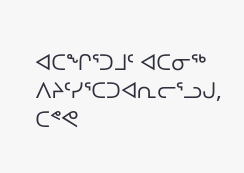ᐊᑕᖏᕐᑐᒧᑦ ᐊᑕᓂᖅ ᐱᔨᑦᓯᕐᑕᑐᐊᕆᓕᕐᓗᒍ, ᑕᕝᕙ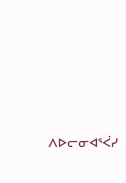ᐱᐅᓕᓂᐊᕐᐹᓯ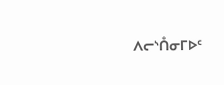ᐱᓕᔅᑍᓂᒥᐅᑦ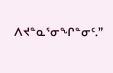ᐱᔪᓐᓇᕐᓂᖏᓐᓂᑦ.”